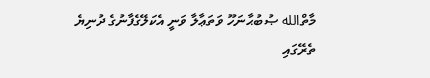މާތްالله ޞުބުޙާނަހޫ ވަތަޢާލާ ވަނީ އެކަލޭގެފާނުގެ ދުނިޔެ ތެރޭގައި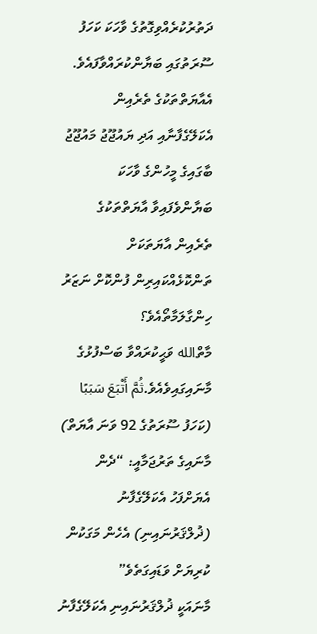ދަތުރުކުރެއްވިގޮތުގެ ވާހަކަ ކަހަފު ސޫރަތުގައި ބަޔާންކުރައްވާފައެވެ. އެއާޔަތްތަކުގެ ތެރެއިން އެކަލޭގެފާނާއި އަދި ޔައުޖޫޖު މައުޖޫޖު ބާގައިގެ މީހުންގެ ވާހަކަ ބަޔާންވެފައިވާ އާޔަތްތަކުގެ ތެރެއިން އާޔަތަކަށް ތަންކޮޅެއްކައިރިން ފުންކޮށް ނަޒަރު ހިންގާލަމާތޯއެވެ؟
މާތްالله ވަޙީކުރައްވާ ބަސްފުޅުގެ މާނައިގައިވެއެވެ.ثُمَّ أَتْبَعَ سَبَبًا (ކަހަފު ސޫރަތުގެ 92 ވަނަ އާޔަތް)
މާނައިގެ ތަރުޖަމާއީ: “ދެން އެޔަށްފަހު އެކަލޭގެފާނު (ޛުލްޤަރުނައިނި) އެހެން މަގަކުން ކުރިޔަށް ވަޑައިގަތެވެ”
މާނައަކީ ޛުލްޤަރުނައިނި އެކަލޭގެފާނު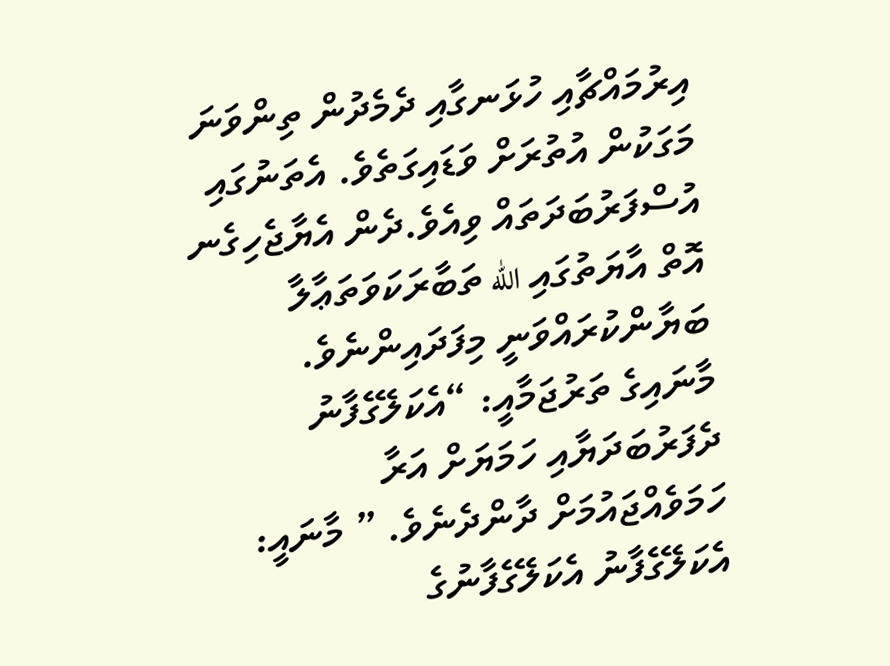އިރުމައްޗާއި ހުޅަނގާއި ދެމެދުން ތިންވަނަ މަގަކުން އުތުރަށް ވަޑައިގަތެވެ. އެތަނުގައި އުސްފަރުބަދަތައް ވިއެވެ.ދެން އެޔާޖެހިގެނ އޮތް އާޔަތުގައި الله ތަބާރަކަވަތަޢާލާ ބަޔާންކުރައްވަނީ މިފަދައިންނެވެ.
މާނައިގެ ތަރުޖަމާއީ: “އެކަލޭގެފާނު ދެފަރުބަދަޔާއި ހަމަޔަށް އަރާ ހަމަވެއްޖައުމަށް ދާންދެނެވެ. ” މާނައީ: އެކަލޭގެފާނު އެކަލޭގެފާނުގެ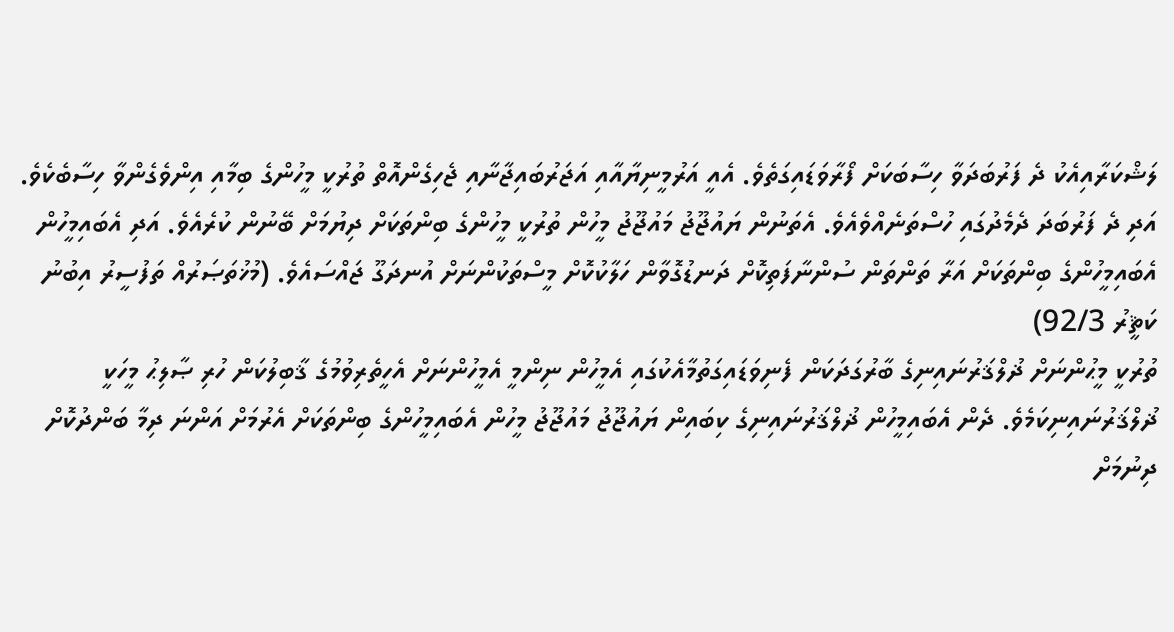ލަޝްކަރާއިއެކު ދެ ފަރުބަދަވާ ހިސާބަކަށް ފޯރާވަޑައިގަތެވެ. އެއީ އަރުމީނިޔާއާއި އަޖަރުބައިޖާނާއި ޖެހިގެންއޮތް ތުރުކީ މީހުންގެ ބިމާއި އިންވެގެންވާ ހިސާބެކެވެ.
އަދި ދެ ފަރުބަދަ ދެމެދުގައި ހުސްތަނެއްވެއެވެ. އެތަނުން ޔައުޖޫޖު މައުޖޫޖު މީހުން ތުރުކީ މީހުންގެ ބިންތަކަށް ދިޔުމަށް ބޭނުން ކުރެއެވެ. އަދި އެބައިމީހުން އެބައިމީހުންގެ ބިންތަކަށް އަރާ ތަންތަން ސުންނާފަތިކޮށް ދަނޑުގޮވާން ހަލާކުކޮށް މީސްތަކުންނަށް އުނދަގޫ ޖައްސައެވެ. (މުޚުތަޞަރުއް ތަފުސީރު އިބުނު ކަޘީރު 92/3)
ތުރުކީ މީޙުންނަށް ޛުލްޤަރުނައިނިގެ ބާރުގަދަކަން ފެނިވަޑައިގަތުމާއެކުގައި އެމީހުން ނިންމީ އެމީހުންނަށް އެހީތެރިވުމުގެ ޤާބިލުކަން ހުރި ޞާލިޙު މީހަކީ ޛުލްޤަރުނައިނިކަމެވެ. ދެން އެބައިމީހުން ޛުލްޤަރުނައިނިގެ ކިބައިން ޔައުޖޫޖު މައުޖޫޖު މީހުން އެބައިމީހުންގެ ބިންތަކަށް އެރުމަށް އަންނަ ދިމާ ބަންދުކޮށް ދިނުމަށް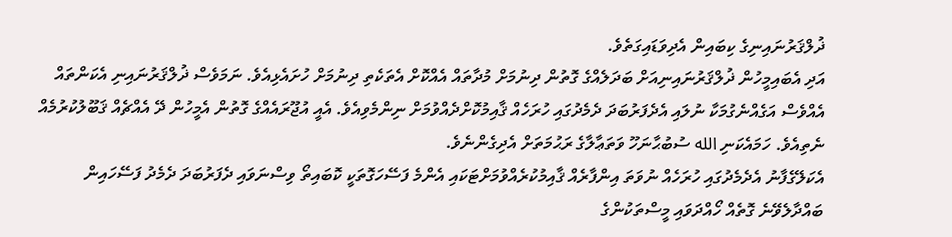ޛުލްޤަރުނައިނިގެ ކިބައިން އެދިވަޑައިގަތެވެ.
އަދި އެބައިމީހުން ޛުލްޤަރުނައިނިއަށް ބަދަލެއްގެ ގޮތުން ދިނުމަށް މުދާތައް އެއްކޮށް އެތަކެތި ދިނުމަށް ހުށައެޅިއެވެ. ނަމަވެސް ޛުލްޤަރުނައިނި އެކަންތައް އެއްވެސް އަގެއްނެގުމަކާ ނުލައި އެދެފަރުބަދަ ދެމެދުގައި ހުރަހެއް ޤާއިމުކޮށްދެއްވުމަށް ނިންމެވިއެވެ. އެއީ އުޖޫރައެއްގެ ގޮތުން އެމީހުން ދޭ އެއްޗެއް ޤަބޫލުކުރުމެއް ނެތިއެވެ. ހަމައެކަނި الله ސުބުޙާނަހޫ ވަތަޢާލާގެ ރަޙުމަތަށް އެދިގެންނެވެ.
އެކަލޭގެފާނު އެދެމެދުގައި ހުރަހެއް ނުވަތަ އިންފާރެއް ޤާއިމުކުރެއްވުމަށްޓަކައި އެންމެ ފަސޭހަގޮތަކީ ކޮބައިތޯ ވިސްނަވައި ދެފަރުބަދަ ދެމެދު ފަސޭހައިން ބައްދާލެވޭނެ ގޮތެއް ހޯއްދަވައި މީސްތަކުންގެ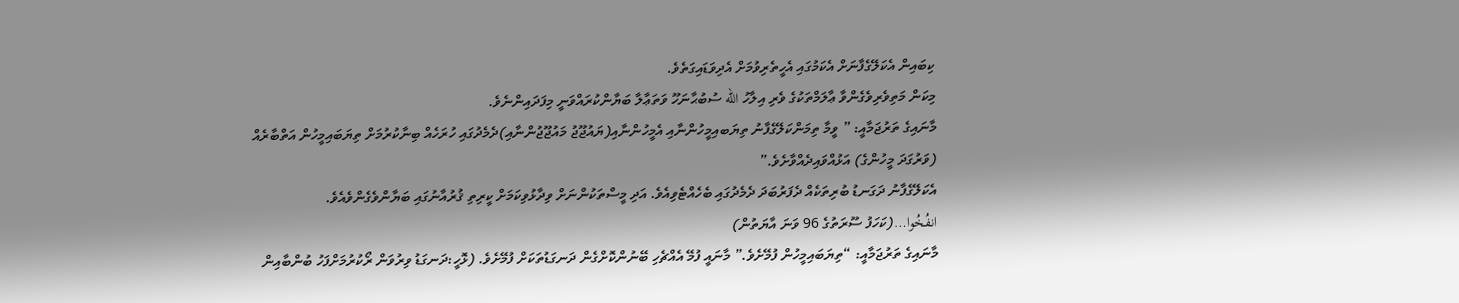ކިބައިން އެކަލޭގެފާނަށް އެކަމުގައި އެހީތެރިވުމަށް އެދިވަޑައިގަތެވެ.
މިކަން މަތިވެރިވެގެންވާ ޢާލަމްތަކުގެ ވެރި އިލާހު الله ސުބުޙާނަހޫ ވަތަޢާލާ ބަޔާންކުރައްވަނީ މިފަދައިންނެވެ.
މާނައިގެ ތަރުޖަމާއީ: ” ވީމާ ތިމަންކަލޭގެފާނު ތިޔަބއިމީހުންނާއި އެމީހުންނާއި(ޔައުޖޫޖު މައުޖޫޖުންނާއި)ދެމެދުގައި ހުރަހެއް ބިނާކުރުމަށް ތިޔަބައިމީހުން އަތްބާރެއް (ވަރުގަދަ މީހުންގެ) އަޅުއްވައިދެއްވާށެވެ.”
އެކަލޭގެފާނު ދަގަނޑު ބުރިތަކެއް ދެފަރުބަދަ ދެމެދުގައި ބެހެއްޓެވިއެވެ. އަދި މީސްތަކުންނަށް ވިދާޅުވިކަމަށް ކީރިތި ޤުރުއާނުގައި ބަޔާންވެގެންވެއެވެ.
انفُخُوا…(ކަހަފު ސޫރަތުގެ 96 ވަނަ އާޔަތުން)
މާނައިގެ ތަރުޖަމާއީ: “ތިޔަބައިމީހުން ފުމޭށެވެ.” މާނައީ ފުމޭ އެއްޗެހި ބޭނުންކޮށްގެން ދަނގަޑުތަކަށް ފުމޭށެވެ. (ޅޮހީ:ދަނގަޑު ވިރުވަން ރޯކުރުމަށްފަހު ބުންބާއިން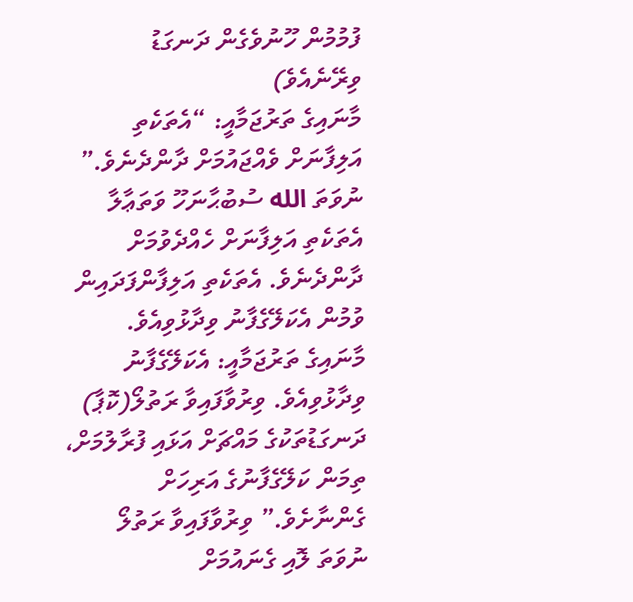ފުމުމުން ހޫނުވެގެން ދަނގަޑު ވިރޭނެއެވެ)
މާނައިގެ ތަރުޖަމާއީ: “އެތަކެތި އަލިފާނަށް ވެއްޖައުމަށް ދާންދެނެވެ.” ނުވަތަ الله ސުބުޙާނަހޫ ވަތަޢާލާ އެތަކެތި އަލިފާނަށް ހެއްދެވުމަށް ދާންދެނެވެ. އެތަކެތި އަލިފާންފަދައިން ވުމުން އެކަލޭގެފާނު ވިދާޅުވިއެވެ.
މާނައިގެ ތަރުޖަމާއީ: އެކަލޭގެފާނު ވިދާޅުވިއެވެ. ވިރުވާފައިވާ ރަތުލޯ(ކޮޕާ) ދަނގަޑުތަކުގެ މައްޗަށް އަޅައި ފުރާލުމަށް، ތިމަން ކަލޭގެފާނުގެ އަރިހަށް ގެންނާށެވެ.” ވިރުވާފައިވާ ރަތުލޯ ނުވަތަ ލޮއި ގެނައުމަށް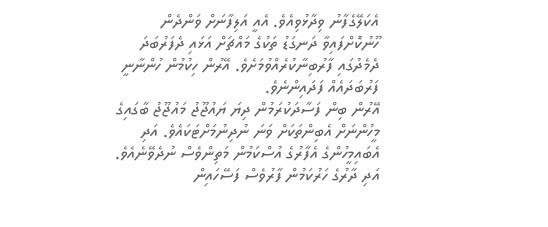އެކަލޭގެފާނު ވިދާޅުވިއެވެ. އެއީ އަލިފާނަށް ވަންދެން ހޫނުކޮށްފައިވާ ދަނގަޑު ތަކުގެ މައްޗަށް އަޅައި ދެފަރުބަދަ ދެމެދުގައި ފާރުބިނާކުރެއްވުމަށެވެ. އޭރުން ހިކުމުން ހުންނާނީ ފަރުބަދައެއް ފަދައިންނެވެ.
އޭރުން ބިން ފަސާދަކުރަމުން ދިޔަ ޔައުޖޫޖު މައުޖޫޖު ބާގައިގެ މީހުންނަށް އެބިންތަކަށް ވަނަ ނުދިނުމަށްޓަކައެވެ. އަދި އެބައިމީހުންގެ އެފާރުގެ އުސްކަމުން މަތިންވެސް ނުދެވޭނެއެވެ. އަދި ދާރުގެ ހަރުކަމުން ފާރުވެސް ފަސޭހައިން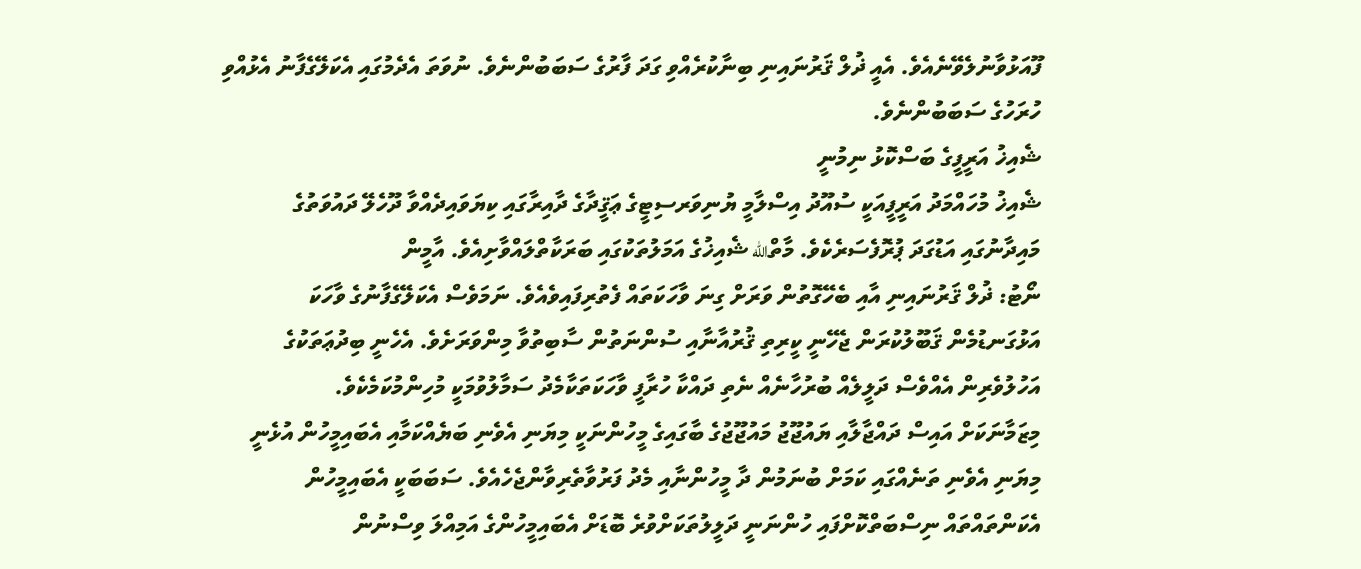ފޫއަޅުވާނުލެވޭނެއެވެ. އެއީ ޛުލް ޤަރުނައިނި ބިނާކުރެއްވި ގަދަ ފާރުގެ ސަބަބުންނެވެ. ނުވަތަ އެދެމުގައި އެކަލޭގެފާނު އެޅުއްވި ހުރަހުގެ ސަބަބުންނެވެ.
ޝެއިޚު އަރީފީގެ ބަސްކޮޅު ނިމުނީ
ޝެއިޚު މުހައްމަދު އަރީފީއަކީ ސުއޫދު އިސްލާމީ ޔުނިވަރސިޓީގެ ޢަޤީދާގެ ދާއިރާގައި ކިޔަވައިދެއްވާ ދޫހެލޭ ދައުވަތުގެ މައިދާނުގައި އަޑުގަދަ ޕުރޮފެސަރެކެވެ. މާތްالله ޝެއިޚުގެ އަމަލުތަކުގައި ބަރަކާތްލައްވާށިއެވެ. އާމީން
ނޯޓު: ޛުލް ޤަރުނައިނި އާއި ބެހޭގޮތުން ވަރަށް ގިނަ ވާހަކަތައް ފެތުރިފައިވެއެވެ. ނަމަވެސް އެކަލޭގެފާނުގެ ވާހަކަ އަޅުގަނޑުމެން ޤަބޫލުކުރަން ޖެހޭނީ ކީރިތި ޤުރުއާނާއި ސުންނަތުން ސާބިތުވާ މިންވަރަށެވެ. އެހެނީ ބިދުޢަތަކުގެ އަހުލުވެރިން އެއްވެސް ދަލީލެއް ބުރުހާނެއް ނެތި ދައްކާ ހުރާފީ ވާހަކަތަކާމެދު ސަމާލުވުމަކީ މުހިންމުކަމެކެވެ.
މިޒަމާނަކަށް އައިސް ދައްޖާލާއި ޔައުޖޫޖު މައުޖޫޖުގެ ބާގައިގެ މީހުންނަކީ މިޔަނި އެވެނި ބަޔެއްކަމާއި އެބައިމީހުން އުޅެނީ މިޔަނި އެވެނި ތަނެއްގައި ކަމަށް ބުނަމުން ދާ މީހުންނާއި މެދު ފަރުވާތެރިވާންޖެހެއެވެ. ސަބަބަކީ އެބައިމީހުން އެކަންތައްތައް ނިސްބަތްކޮށްފައި ހުންނަނީ ދަލީލުތަކަށްވުރެ ބޮޑަށް އެބައިމީހުންގެ އަމިއްލަ ވިސްނުން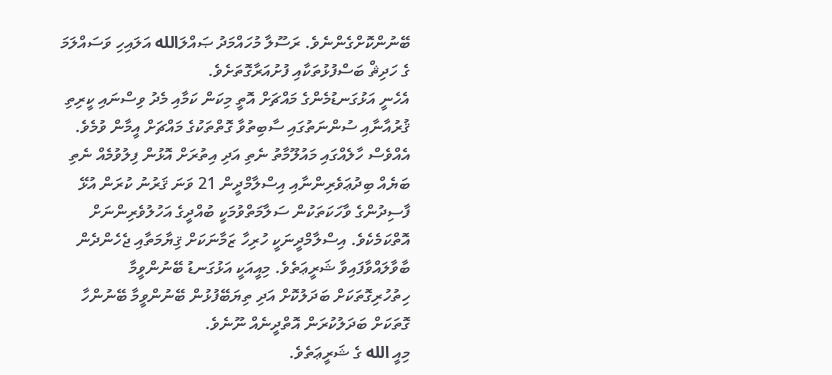ބޭނުންކޮށްގެންނެވެ. ރަސޫލާ މުހައްމަދު ޞައްލަالله އަލައިހި ވަސައްލަމަ ގެ ހަދިޘް ބަސްފުޅުތަކާއި ފުށުއަރާގޮތަށެވެ.
އެހެނީ އަޅުގަނޑުމެންގެ މައްޗަށް އޮތީ މިކަން ކަމާއި މެދު ވިސްނައި ކީރިތި ޤުރުއާނާއި ސުންނަތުގައި ސާބިތުވާ ގޮތްތަކުގެ މައްޗަށް އީމާން ވުމެވެ. އެއްވެސް ހާލެއްގައި މައުލޫމާތު ނެތި އަދި އިތުރަށް އޮޅުން ފިލުވުމެއް ނެތި ބަޔެއް ބިދުޢަވެރިންނާއި އިސްލާމްދީން 21 ވަނަ ޤަރުނު ކުރަން އުޅޭ ފާސިދުންގެ ވާހަކަތަކުން ސަލާމަތްވުމަކީ ބުއްދީގެ އަހުލުވެރިންނަށް އޮތްކަމެކެވެ. އިސްލާމްދީނަކީ ހުރިހާ ޒަމާނަކަށް ޤިޔާމަތާއި ޖެހެންދެން ބާވާލައްވާފައިވާ ޝަރީޢަތެވެ. މިއީއަކީ އަޅުގަނޑު ބޭނުންވީމާ ހިތުހުރިގޮތަކަށް ބަދަލުކޮށް އަދި ތިޔަބޭފުޅުން ބޭނުންވީމާ ބޭނުންހާ ގޮތަކަށް ބަދަލުކުރަން އޮތްދީނެއް ނޫނެވެ.
މިއީ الله ގެ ޝަރީޢަތެވެ.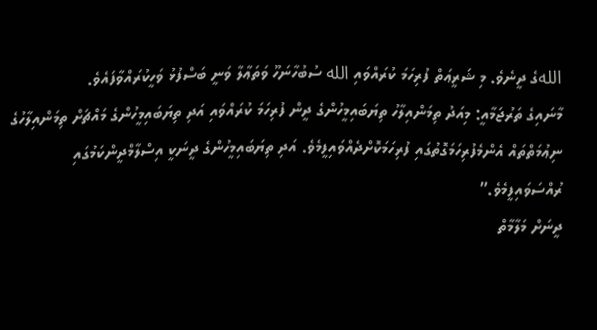اللهގެ ދީނެވެ. މި ޝަރީޢަތް ފުރިހަމަ ކުރައްވައި الله ސުބުހާނަހޫ ވަތަޢާލާ ވަނީ ބަސްފުޅު ވަހީކުރައްވާފައެވެ.
މާނައިގެ ތަރުޖަމާއީ: މިއަދު ތިމަންއިލާހު ތިޔަބައިމީހުންގެ ދީން ފުރިހަމަ ކުރައްވައި އަދި ތިޔަބައިމީހުންގެ މައްޗަށް ތިމަންއިލާހުގެ ނިޢުމަތްތައް އެންމެފުރިހަމަގޮތުގައި ފުރިހަމަކޮށްދެއްވައިފީމެވެ. އަދި ތިޔަބައިމީހުންގެ ދީނަކީ އިސްލާމްދީންކަމުގައި ރުއްސަވައިފީމެވެ.”
ދީނަށް މަލާމާތް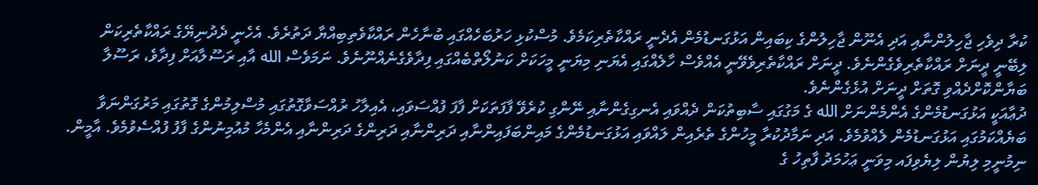ކުރާ ދިވެހި ޖާހިލުންނާއި އަދި އެނޫން ޖާހިލުންގެ ކިބައިން އަޅުގަނޑުމެން އެދެނީ ރައްކާތެރިކަމެވެ. މުސްކުޅި ހަރުބަހެއްގައި ބުނާހެން ރައްކާވެތިބިއްޔާ ދަތުރެވެ. އެހެނީ ދެދުނިޔޭގެ ރައްކާތެރިކަން ލިބޭނީ ދީނަށް ރައްކާތެރިވެގެންނެވެ. ދީނަށް ރައްކާތެރިވެވޭނީ އެއްވެސް ހާލެއްގައި އެޔަނި މިޔަނީ މީހަކަށް ކަނުލޯތްބެއްގައި ފިދާވެގެނެއްނޫނެވެ. ނަމަވެސް الله އާއި ރަސޫލާއަށް ފިދާވެ، ރަސޫލާ ބަޔާންކޮށްދެއްވި ގޮތަށް ދީނަށް އުޅެގެންނެވެ.
ދުޢާއަކީ އަޅުގަނޑުމެންގެ އެންމެންނަށް الله ގެ މަގުގައި ސާބިތުކަން ދެއްވައި އެނގިގެންނާއި ނޭންގި ކުރެވޭ ފާފަތަކަށް ފާފަ ފުއްސަވައި، އެއިލާހު ރުއްސަވާގޮތުގައި މުސްލިމުންގެ ގޮތުގައި މަރުގަންނަވާ ބަޔެއްކަމުގައި އަޅުގަނޑުމެން ލެއްވުމެވެ. އަދި ނަމާދުކުރާ މީހުންގެ ތެރެއިން ލައްވައި އަޅުގަނޑުމެންގެ މައިންބަފައިންނާއި ދަރިންނާއި ދަރިންގެ ދަރިންނާއި އެންމެހާ މުއުމިނުންގެ ފާފު ފުއްސެވުމެވެ. އާމީން.
ނިމުނީމި ލިޔުން ލިޔެވިފައ މިވަނީ ޢަހުމަދު ފާތިހު ގެ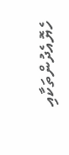ހެޔޮއެދުންތަކާއި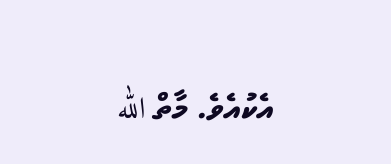އެކުއެވެ. މާތް الله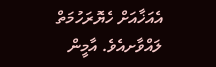އެއަޚާއަށް ހެޔޮރަހުމަތް ލައްވާށއެވެ. އާމީން